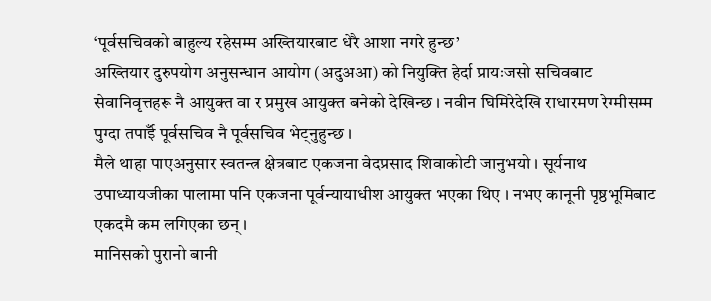‘पूर्वसचिवको बाहुल्य रहेसम्म अख्तियारबाट धेरै आशा नगरे हुन्छ’
अख्तियार दुरुपयोग अनुसन्धान आयोग (अदुअआ) को नियुक्ति हेर्दा प्रायःजसो सचिवबाट सेवानिवृत्तहरू नै आयुक्त वा र प्रमुख आयुक्त बनेको देखिन्छ । नवीन घिमिरेदेखि राधारमण रेग्मीसम्म पुग्दा तपाईँ पूर्वसचिव नै पूर्वसचिव भेट्नुहुन्छ ।
मैले थाहा पाएअनुसार स्वतन्त्र क्षेत्रबाट एकजना वेदप्रसाद शिवाकोटी जानुभयो । सूर्यनाथ उपाध्यायजीका पालामा पनि एकजना पूर्वन्यायाधीश आयुक्त भएका थिए । नभए कानूनी पृष्ठभूमिबाट एकदमै कम लगिएका छन् ।
मानिसको पुरानो बानी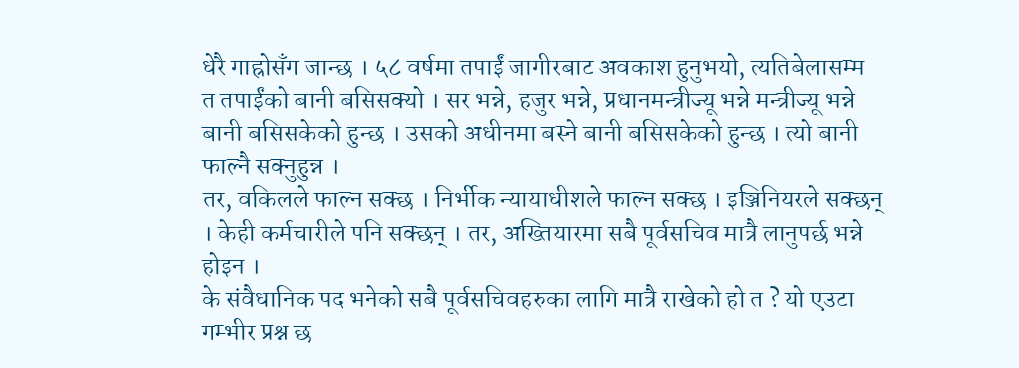धेरै गाह्रोसँग जान्छ । ५८ वर्षमा तपाईं जागीरबाट अवकाश हुनुभयो, त्यतिबेलासम्म त तपाईंको बानी बसिसक्यो । सर भन्ने, हजुर भन्ने, प्रधानमन्त्रीज्यू भन्ने मन्त्रीज्यू भन्ने बानी बसिसकेको हुन्छ । उसको अधीनमा बस्ने बानी बसिसकेको हुन्छ । त्यो बानी फाल्नै सक्नुहुन्न ।
तर, वकिलले फाल्न सक्छ । निर्भीक न्यायाधीशले फाल्न सक्छ । इञ्जिनियरले सक्छन् । केही कर्मचारीले पनि सक्छन् । तर, अख्तियारमा सबै पूर्वसचिव मात्रै लानुपर्छ भन्ने होइन ।
के संवैधानिक पद भनेको सबै पूर्वसचिवहरुका लागि मात्रै राखेको हो त ? यो एउटा गम्भीर प्रश्न छ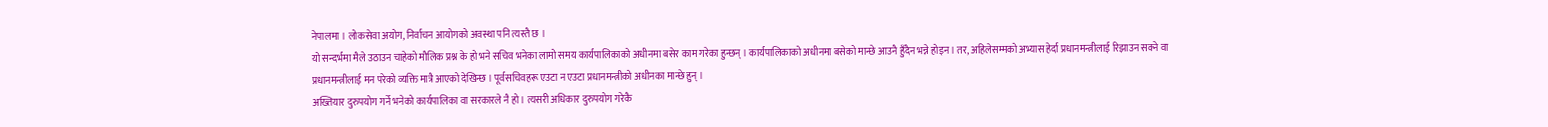नेपालमा । लोकसेवा अयोग, निर्वाचन आयोगको अवस्था पनि त्यस्तै छ ।
यो सन्दर्भमा मैले उठाउन चाहेको मौलिक प्रश्न के हो भने सचिव भनेका लामो समय कार्यपालिकाको अधीनमा बसेर काम गरेका हुन्छन् । कार्यपालिकाको अधीनमा बसेको मान्छे आउनै हुँदैन भन्ने होइन । तर, अहिलेसम्मको अभ्यास हेर्दा प्रधानमन्त्रीलाई रिझाउन सक्ने वा प्रधानमन्त्रीलाई मन परेको व्यक्ति मात्रै आएको देखिन्छ । पूर्वसचिवहरू एउटा न एउटा प्रधानमन्त्रीको अधीनका मान्छे हुन् ।
अख्तियार दुरुपयोग गर्ने भनेको कार्यपालिका वा सरकारले नै हो । त्यसरी अधिकार दुरुपयोग गरेकै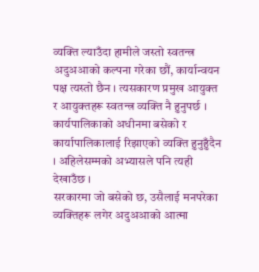व्यक्ति ल्याउँदा हामीले जस्तो स्वतन्त्र अदुअआको कल्पना गरेका छौं, कार्यान्वयन पक्ष त्यस्तो छैन । त्यसकारण प्रमुख आयुक्त र आयुक्तहरू स्वतन्त्र व्यक्ति नै हुनुपर्छ । कार्यपालिकाको अधीनमा बसेको र कार्यापालिकालाई रिझाएको व्यक्ति हुनुहुँदैन । अहिलेसम्मको अभ्यासले पनि त्यही देखाउँछ ।
सरकारमा जो बसेको छ, उसैलाई मनपरेका व्यक्तिहरू लगेर अदुअआको आत्मा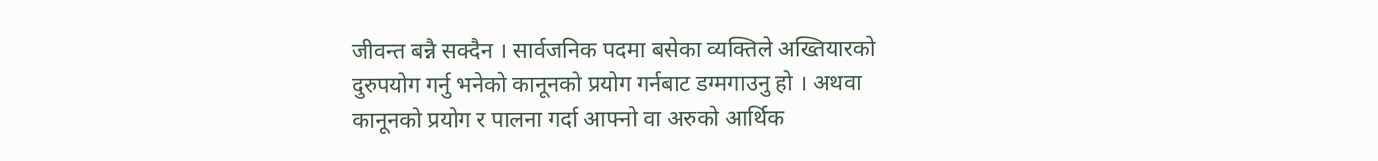जीवन्त बन्नै सक्दैन । सार्वजनिक पदमा बसेका व्यक्तिले अख्तियारको दुरुपयोग गर्नु भनेको कानूनको प्रयोग गर्नबाट डग्मगाउनु हो । अथवा कानूनको प्रयोग र पालना गर्दा आफ्नो वा अरुको आर्थिक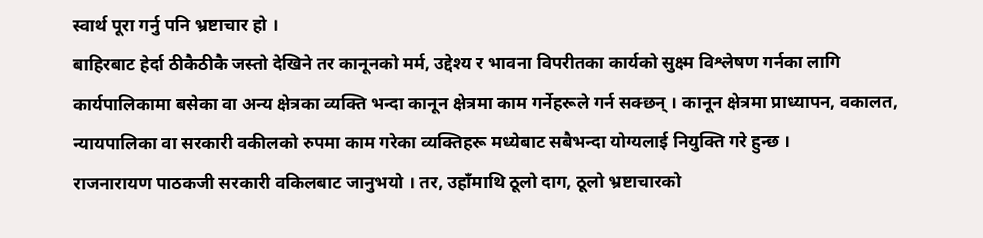स्वार्थ पूरा गर्नु पनि भ्रष्टाचार हो ।
बाहिरबाट हेर्दा ठीकैठीकै जस्तो देखिने तर कानूनको मर्म, उद्देश्य र भावना विपरीतका कार्यको सुक्ष्म विश्लेषण गर्नका लागि कार्यपालिकामा बसेका वा अन्य क्षेत्रका व्यक्ति भन्दा कानून क्षेत्रमा काम गर्नेहरूले गर्न सक्छन् । कानून क्षेत्रमा प्राध्यापन, वकालत, न्यायपालिका वा सरकारी वकीलको रुपमा काम गरेका व्यक्तिहरू मध्येबाट सबैभन्दा योग्यलाई नियुक्ति गरे हुन्छ ।
राजनारायण पाठकजी सरकारी वकिलबाट जानुभयो । तर, उहाँमाथि ठूलो दाग, ठूलो भ्रष्टाचारको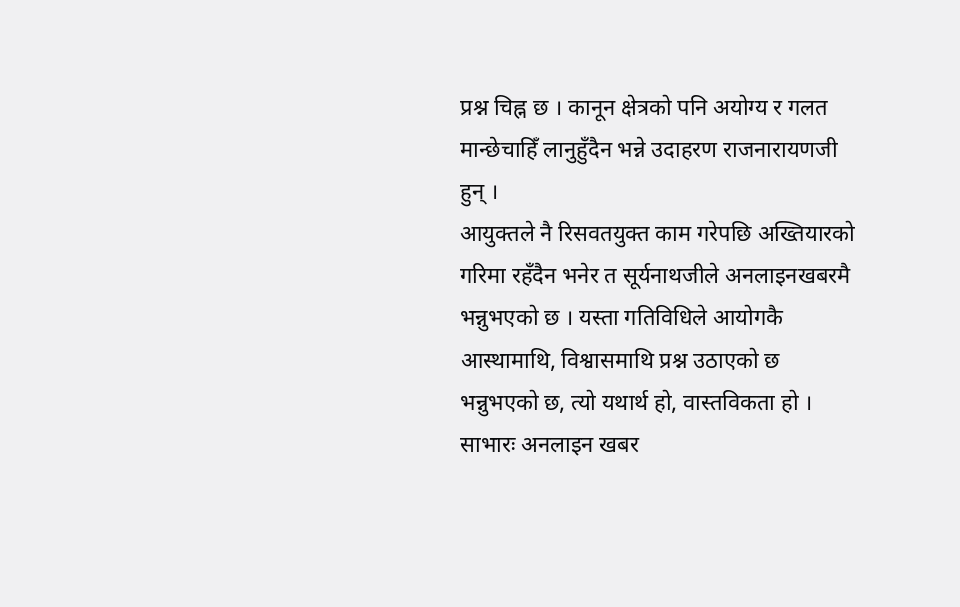प्रश्न चिह्न छ । कानून क्षेत्रको पनि अयोग्य र गलत मान्छेचाहिँ लानुहुँदैन भन्ने उदाहरण राजनारायणजी हुन् ।
आयुक्तले नै रिसवतयुक्त काम गरेपछि अख्तियारको गरिमा रहँदैन भनेर त सूर्यनाथजीले अनलाइनखबरमै भन्नुभएको छ । यस्ता गतिविधिले आयोगकै आस्थामाथि, विश्वासमाथि प्रश्न उठाएको छ भन्नुभएको छ, त्यो यथार्थ हो, वास्तविकता हो ।
साभारः अनलाइन खबर